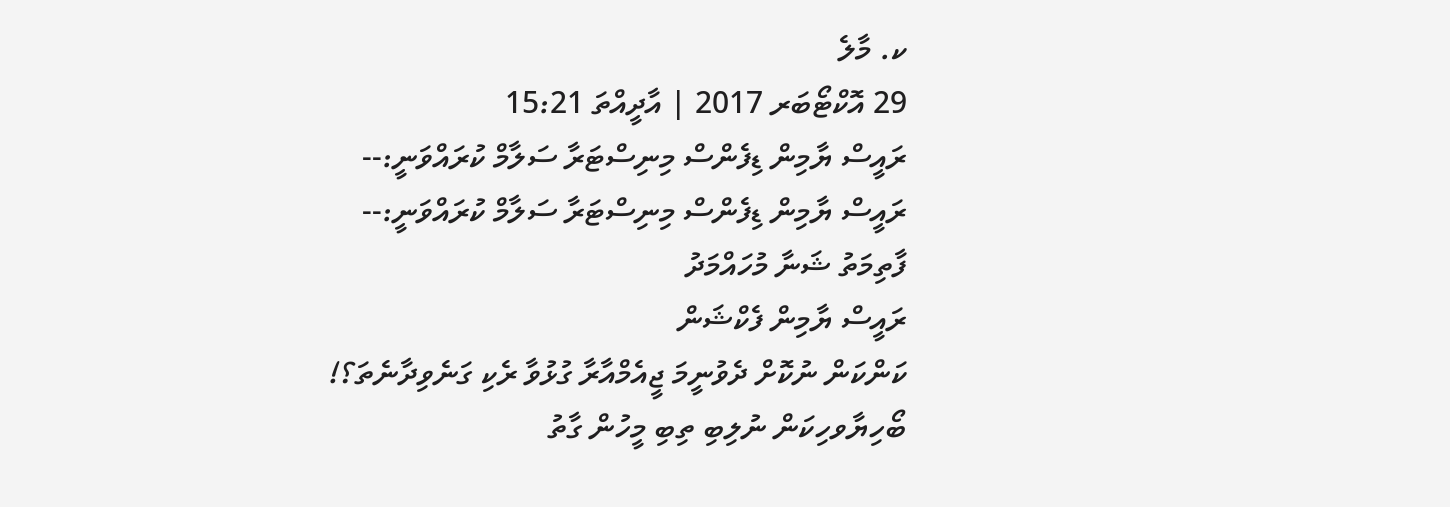ކ. މާލެ
29 އޮކްޓޯބަރ 2017 | އާދީއްތަ 15:21
ރައީސް ޔާމިން ޑިފެންސް މިނިސްޓަރާ ސަލާމް ކުރައްވަނީ:--
ރައީސް ޔާމިން ޑިފެންސް މިނިސްޓަރާ ސަލާމް ކުރައްވަނީ:--
ފާތިމަތު ޝަނާ މުހައްމަދު
ރައީސް ޔާމިން ފެކްޝަން
ކަންކަން ނުކޮށް ދެވުނީމަ ޖީއެމްއާރާ ގުޅުވާ ރެކި ގަނެވިދާނެތަ؟!
ބޯހިޔާވހިކަން ނުލިބި ތިބި މީހުން ގާތު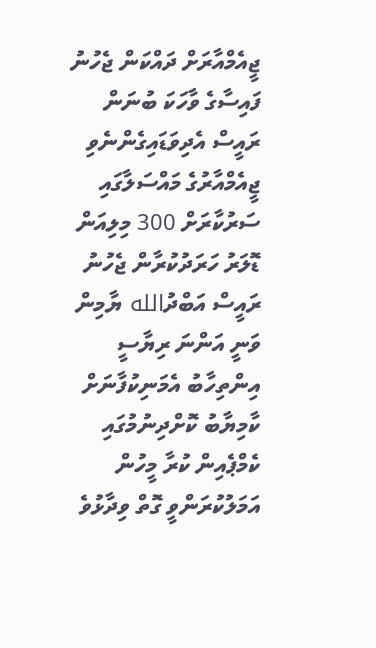ޖީއެމްއާރަށް ދައްކަން ޖެހުނު ފައިސާގެ ވާހަކަ ބުނަން ރައީސް އެދިވަޑައިގެންނެވި
ޖީއެމްއާރުގެ މައްސަލާގައި ސަރުކާރަށް 300 މިލިއަން ޑޮލަރު ހަރަދުކުރާން ޖެހުނު
ރައީސް އަބްދުالله ޔާމިން ވަނީ އަންނަ ރިޔާސީ އިންތިހާބު އެމަނިކުފާނަށް ކާމިޔާބު ކޮށްދިނުމުގައި ކެމްޕެއިން ކުރާ މީހުން އަމަލުކުރަންވީ ގޮތް ވިދާޅުވެ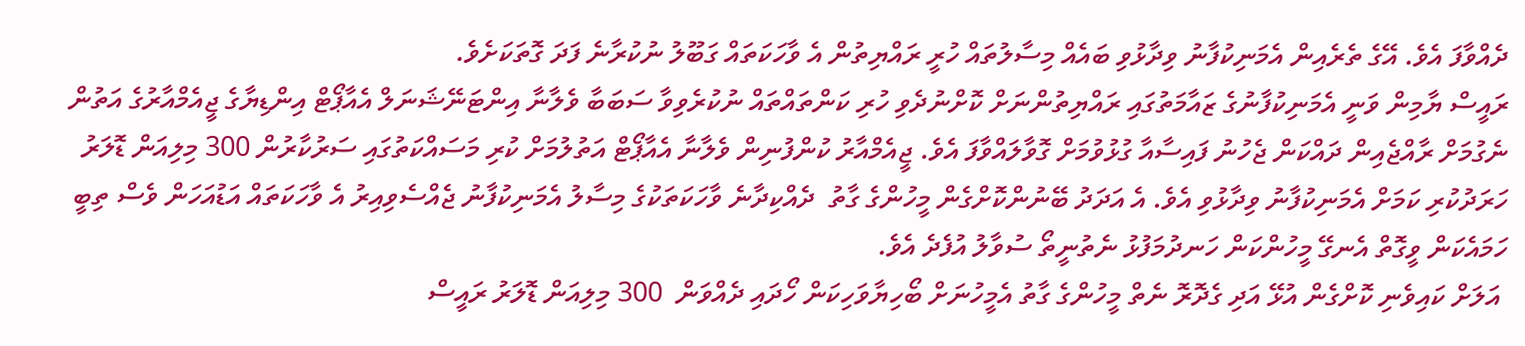ދެއްވާފަ އެވެ. އޭގެ ތެރެއިން އެމަނިކުފާނު ވިދާޅުވި ބައެއް މިސާލުތައް ހުރީ ރައްޔިތުން އެ ވާހަކަތައް ގަބޫލު ނުކުރާނެ ފަދަ ގޮތަކަށެވެ.
ރައީސް ޔާމިން ވަނީ އެމަނިކުފާނުގެ ޒައާމަތުގައި ރައްޔިތުންނަށް ކޮށްނުދެވި ހުރި ކަންތައްތައް ނުކުރެވިވާ ސަބަބާ ވެލާނާ އިންޓަނޭޝަނަލް އެއާޕޯޓް އިންޑިޔާގެ ޖީއެމްއާރުގެ އަތުން ނެގުމަށް ރާއްޖެއިން ދައްކަން ޖެހުނު ފައިސާއާ ގުޅުވުމަށް ގޮވާލައްވާފަ އެވެ. ޖީއެމްއާރު ކުންފުނިން ވެލާނާ އެއާޕޯޓް އަތުލުމަށް ކުރި މަސައްކަތުގައި ސަރުކާރުން 300 މިލިއަން ޑޮލަރު ހަރަދުކުރި ކަމަށް އެމަނިކުފާނު ވިދާޅުވި އެވެ. އެ އަދަދު ބޭނުންކޮށްގެން މީހުންގެ ގާތު  ދެއްކިދާނެ ވާހަކަތަކުގެ މިސާލު އެމަނިކުފާނު ޖެއްސެވިއިރު އެ ވާހަކަތައް އަޑުއަހަން ވެސް ތިބީ ހަމައެކަން ވީގޮތް އެނގޭ މީހުންކަން ހަނދުމަފުޅު ނެތުނީތޯ ސުވާލު އުފެދެ އެވެ.
 އަލަށް ކައިވެނި ކޮށްގެން އުޅޭ އަދި ގެދޮރޮ ނެތް މީހުންގެ ގާތު އެމީހުނަށް ބޯހިޔާވަހިކަން ހޯދައި ދެއްވަން  300 މިލިއަން ޑޮލަރު ރައީސް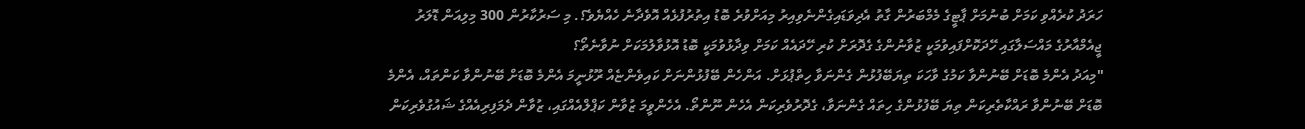ހަރަދު ކުރެއްވި ކަމަށް ބުނުމަށް ޕާޓީގެ މެމްބަރުން ގާތު އެދިވަޑައިގެންނެވިއިރު މިއަށްވުރެ ބޮޑު އިތުރުފުޅެއް އޮވެދާނެ ހެއްޔެވެ؟. މި ސަރުކާރުން 300 މިލިއަން ޑޮލަރު ޖީއެމްއާރުގެ މައްސަލާގައި ހޭދަކޮށްފައިވުމަކީ ޒުވާނުންގެ ގެދޮރަށް ކުރި ހޭދައެއް ކަމަށް ވިދާޅުވުމަކީ ބޮޑު އޮޅުވާލުމަކަށް ނުވާނެތޯ؟
"މިއަދު އެންމެ ބޮޑަށް ބޭނުންވާ ކަމުގެ ވާހަކަ ތިޔަބޭފުޅުން ގެންނަވާ ހިތްޕުޅަށް. އަންހެން ބޭފުޅުންނަށް ކައިވެންޏެއް ރޫޅުނީމަ އެންމެ ބޮޑަށް ބޭނުންވާ ކަންތައް، އެންމެ ބޮޑަށް ބޭނުންވާ ރައްކާތެރިކަން ތިޔަ ބޭފުޅުންގެ ހިތައް ގެންނަވާ، ގެދޮރުވެރިކަން އެހެން ނޫންތޯ. އެހެންވީމަ ޒުވާން ކަޕްލްއެއްގައި، ޒުވާން ދެމަފިރިއެއްގެ ޝައުގުވެރިކަން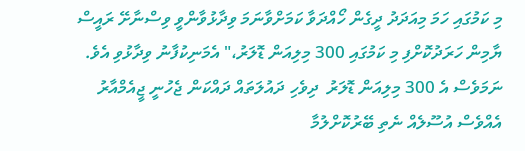މި ކަމުގައި ހަމަ މިއަދަދު ދީގެން ހޯއްދަވާ ކަމަށްވާނަމަ ވިދާޅުވާންވީ ވިސްނާށޭ ރައީސް ޔާމިން ހަރަދުކޮށްފި މި ކަމުގައި 300 މިލިއަން ޑޮލަރު،" އެމަނިކުފާނު ވިދާޅުވި އެވެ.
ނަމަވެސް އެ 300 މިލިއަން ޑޮލަރު  ދިވެހި ދައުލަތައް ދައްކަން ޖެހުނީ ޖީއެމްއާރު އެއްވެސް އުސޫލެއް ނެތި ބޭރުކޮށްލުމާ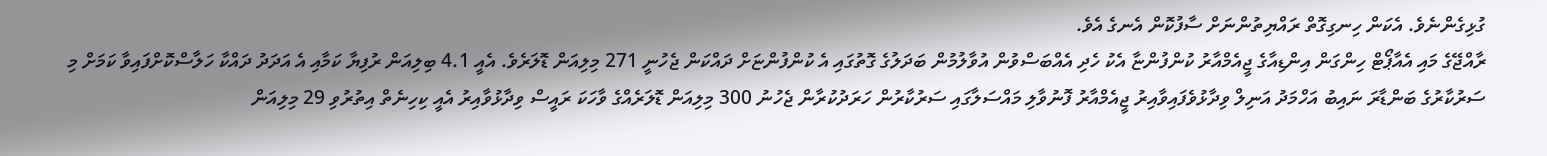ގުޅިގެންނެވެ. އެކަން ހިނގިގޮތް ރައްޔިތުންނަށް ސާފުކޮން އެނގެ އެވެ.
ރާއްޖޭގެ މައި އެއާޕޯޓް ހިންގަން އިންޑިއާގެ ޖީއެމްއާރު ކުންފުންޏާ އެކު ހެދި އެއްބަސްވުން އުވާލުމުން ބަދަލުގެ ގޮތުގައި އެ ކުންފުންޏަށް ދައްކަން ޖެހުނީ 271 މިލިއަން ޑޮލަރެވެ. އެއީ 4.1 ބިލިއަން ރުފިޔާ ކަމާއި އެ އަދަދު ދައްކާ ހަލާސްކޮށްފައިވާ ކަމަށް މި ސަރުކާރުގެ ބަންޑާރަ ނައިބު އަހްމަދު އަނިލް ވިދާޅުވެފައިވާއިރު ޖީއެމްއާރު ފޮނުވާލި މައްސަލާގައި ސަރުކާރުން ހަރަދުކުރާން ޖެހުނު 300 މިލިއަން ޑޮލަރެއްގެ ވާހަކަ ރައީސް ވިދާޅުވާއިރު އެއީ ކިހިނެތް އިތުރުވި 29 މިލިއަން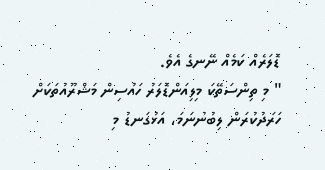ޑޮލަރެއް ކަމެއް ނޭނގެ އެވެ.
" މި ތިންސަތޭކަ މިލިއަންޑޮލަރު ހައުސިން މަޝްރޫއުތަކަށް ހަރަދުކުރަން ލިބުނުނަމަ، އަޅުގަނޑު މި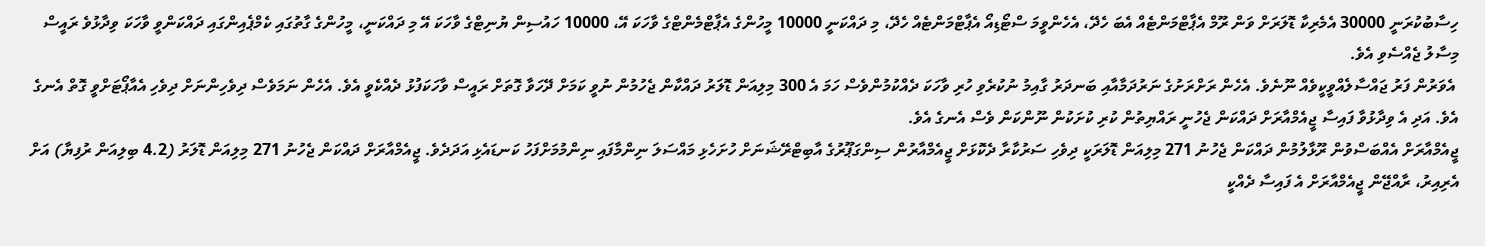ހިސާބުކުރަނީ 30000 އެމެރިކާ ޑޮލަރަށް ވަން ރޫމް އެޕާޓްމަންޓެއް އެބަ ހެދޭ، އެހެންވީމަ ސްޓޯޑިއޯ އެޕާޓްމަންޓެއް ހެދޭ، މި ދައްކަނީ 10000 މީހުންގެ އެޕާޓްމެންޓްގެ ވާހަކަ އޭ، 10000 ހައުސިން ޔުނިޓްގެ ވާހަކަ އޭ މި ދައްކަނީ، މީހުންގެ ގާތުގައި ކެމްޕެއިންގައި ދައްކަންވީ ވާހަކަ ވިދާޅުވެ ރައީސް މިސާލު ޖެއްސެވި އެވެ.
 އެވަރުން ފަރު ޖައްސާލެއްވީކީވެއް ނޫނެވެ. އެހެން ރަށްރަށުގެ ނަރުދަމާއާއި ބަނދަރު ގާއިމު ނުކުރެވި ހުރި ވާހަކަ ދެއްކުމުންވެސް ހަމަ އެ 300 މިލިއަން ޑޮލަރު ދައްކާން ޖެހުމުން ނުވީ ކަމަށް ދޭހަވާ ގޮތަށް ރައީސް ވާހަކަފުޅު ދެއްކެވީ އެވެ. އެހެން ނަމަވެސް ދިވެހިންނަށް ދިވެހި އެއާޕޯޓަށްވީ ގޮތް އެނގެ އެވެ. އަދި އެ ވިދާޅުވާ ފައިސާ ޖީއެމްއާރަށް ދައްކަން ޖެހުނީ ރައްޔިތުން ކުރި ކުށަކުން ނޫންކަން ވެސް އެނގެ އެވެ.
ޖީއެމްއާރަށް އެއްބަސްވުން ރޫޅާލުމުން ދައްކަން ޖެހުނު 271 މިލިއަން ޑޮލަރަކީ ދިވެހި ސަރުކާރާ ދެކޮޅަށް ޖީއެމްއާރުން ސިންގަޕޫރުގެ އާބިޓްރޭޝަނަށް ހުށަހެޅި މައްސަލަ ނިންމާފައި ނިންމުމަށްފަހު ކަނޑައެޅި އަދަދެވެ. ޖީއެމްއާރަށް ދައްކަން ޖެހުނު 271 މިލިއަން ޑޮލަރު (4.2 ބިލިއަން ރުފިޔާ) އަށް އެރިއިރު، ރާއްޖޭން ޖީއެމްއާރަށް އެ ފައިސާ ދެއްކީ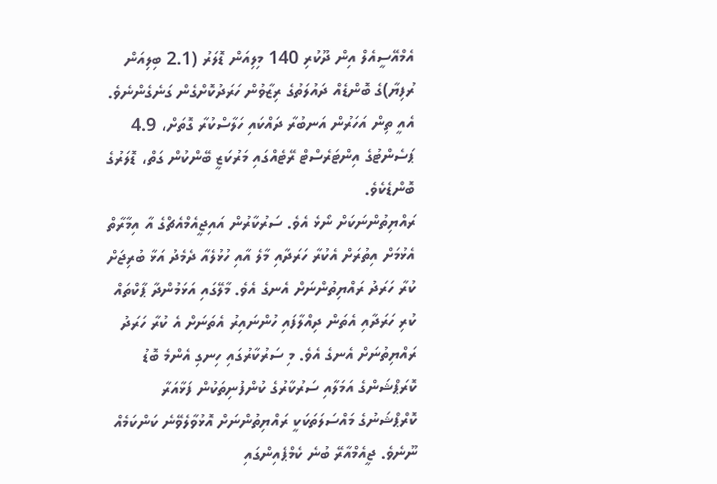އެމްއޭސީއެލް އިން ދޫކުރި 140 މިލިއަން ޑޮލަރު (2.1 ބިލިއަން ރުފިޔާ)ގެ ބޮންޑެއް ދައުލަތުގެ ރިޒާވުން ހަރަދުކޮށްގެން ގަނެގެންނެވެ. އެއީ ތިން އަހަރުން އަނބުރާ ދައްކައި ހަލާސްކުރާ ގޮތަށް، 4.9 ޕަސެންޓުގެ އިންޓަރެސްޓް ރޭޓެއްގައި މަރުކަޒީ ބޭންކުން ގަތް، ޑޮލަރުގެ ބޮންޑެކެވެ.
ރައްޔިތުންނަކަށް ނޯޅެ އެވެ. ސަރުކާރުން އައިޖީއެމްއެޗްގެ އާ އިމާރާތް އެޅުމަށް އިތުރަށް އެކުރާ ހަރަދާއި މާލެ އާއި ހުޅުލެއާ ދެމެދު އަޅާ ބުރިޖަށް ކުރާ ހަރަދު ރައްޔިތުންނަށް އެނގެ އެވެ. މާލޭގައި އަޅަމުންދާ ޕާކްތައް ކުރި ހަރަދާއި އެތަން ދިއްލާފައި ހުންނައިރު އެތަނަށް އެ ކުރާ ހަރަދު ރައްޔިތުނަށް އެނގެ އެވެ. މި ސަރުކާރުގައި ހިނގި އެންމެ ބޮޑު ކޮރަޕްޝަންގެ އަމަލާއި ސަރުކާރުގެ ކުންފުނިތަކުން ފަޅާއަރާ ކޮރްޕްޝަނުގެ މައްސަލަތަކަކީ ރައްޔިތުންނަށް އޮޅުވާލެވޭނެ ކަންކަމެއް ނޫނެވެ. ޖީއެމްއާރޭ ބުނެ ކެމްޕެއިންގައި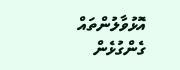އޮޅުވާލުންތައް ގެންގުޅެން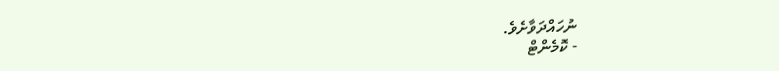ނުހައްދަވާށެވެ.
- ކޮމެންޓް